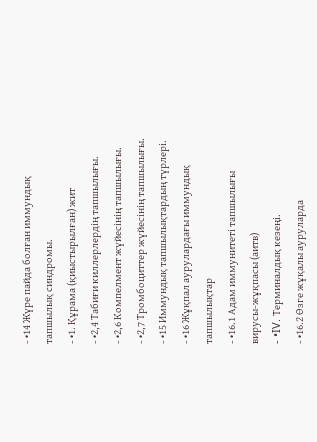- •14 Жүре пайда болған иммундық тапшылық синдромы.
- •1. Құрама (қиыстырылған) жит
- •2,4 Табиғи киллерлердің тапшылығы.
- •2,6 Компелмент жүйесінің тапшылығы.
- •2,7 Тромбоциттер жүйесінің тапшылығы.
- •15 Иммундық тапшылықтардың түрлері.
- •16 Жұқпал аурулардағы иммундық тапшылықтар
- •16.1 Адам иммунитеті тапшылығы вирусы-жұқпасы (аитв)
- •IV. Терминалдық кезеңі.
- •16.2 Өзге жұқалы ауруларда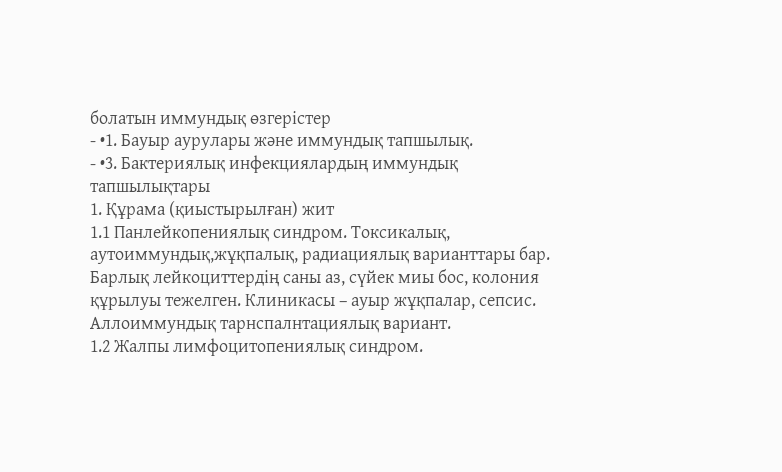болатын иммундық өзгерістер
- •1. Бауыр аурулары және иммундық тапшылық.
- •3. Бактериялық инфекциялардың иммундық тапшылықтары
1. Құрама (қиыстырылған) жит
1.1 Панлейкопениялық синдром. Токсикалық, аутоиммундық,жұқпалық, радиациялық варианттары бар. Барлық лейкоциттердің саны аз, сүйек миы бос, колония құрылуы тежелген. Клиникасы – ауыр жұқпалар, сепсис. Аллоиммундық тарнспалнтациялық вариант.
1.2 Жалпы лимфоцитопениялық синдром.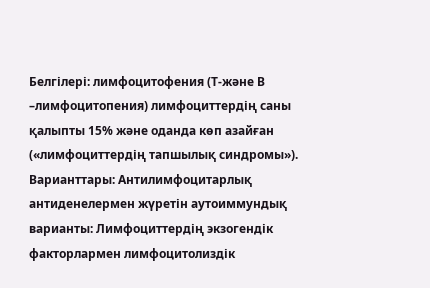Белгілері: лимфоцитофения (Т-және В –лимфоцитопения) лимфоциттердің саны қалыпты 15% және оданда көп азайған («лимфоциттердің тапшылық синдромы»).
Варианттары: Антилимфоцитарлық антиденелермен жүретін аутоиммундық варианты: Лимфоциттердің экзогендік факторлармен лимфоцитолиздік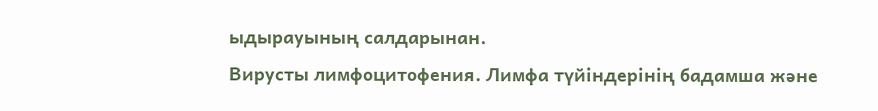ыдырауының салдарынан.
Вирусты лимфоцитофения. Лимфа түйіндерінің бадамша және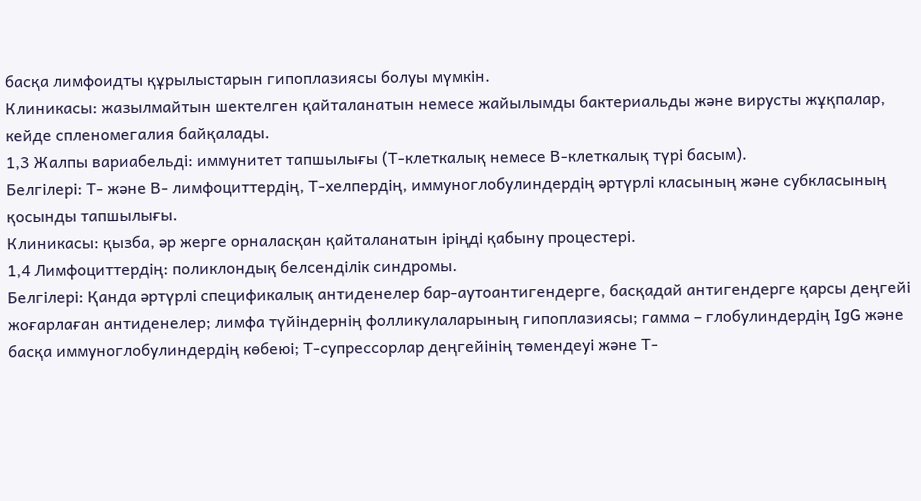басқа лимфоидты құрылыстарын гипоплазиясы болуы мүмкін.
Клиникасы: жазылмайтын шектелген қайталанатын немесе жайылымды бактериальды және вирусты жұқпалар, кейде спленомегалия байқалады.
1,3 Жалпы вариабельді: иммунитет тапшылығы (Т-клеткалық немесе В-клеткалық түрі басым).
Белгілері: Т- және В- лимфоциттердің, Т-хелпердің, иммуноглобулиндердің әртүрлі класының және субкласының қосынды тапшылығы.
Клиникасы: қызба, әр жерге орналасқан қайталанатын іріңді қабыну процестері.
1,4 Лимфоциттердің: поликлондық белсенділік синдромы.
Белгілері: Қанда әртүрлі спецификалық антиденелер бар-аутоантигендерге, басқадай антигендерге қарсы деңгейі жоғарлаған антиденелер; лимфа түйіндернің фолликулаларының гипоплазиясы; гамма – глобулиндердің IgG және басқа иммуноглобулиндердің көбеюі; Т-супрессорлар деңгейінің төмендеуі және Т-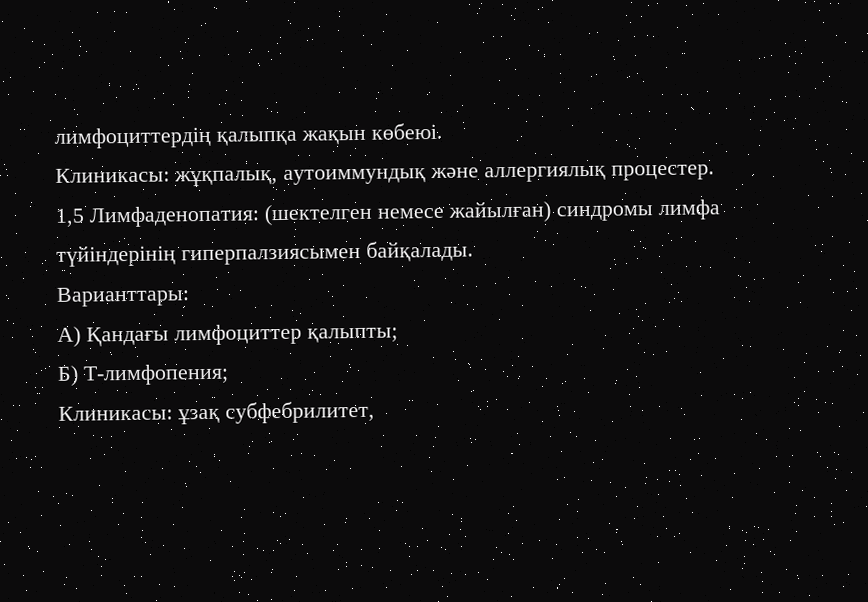лимфоциттердің қалыпқа жақын көбеюі.
Клиникасы: жұқпалық, аутоиммундық және аллергиялық процестер.
1,5 Лимфаденопатия: (шектелген немесе жайылған) синдромы лимфа түйіндерінің гиперпалзиясымен байқалады.
Варианттары:
А) Қандағы лимфоциттер қалыпты;
Б) Т-лимфопения;
Клиникасы: ұзақ субфебрилитет,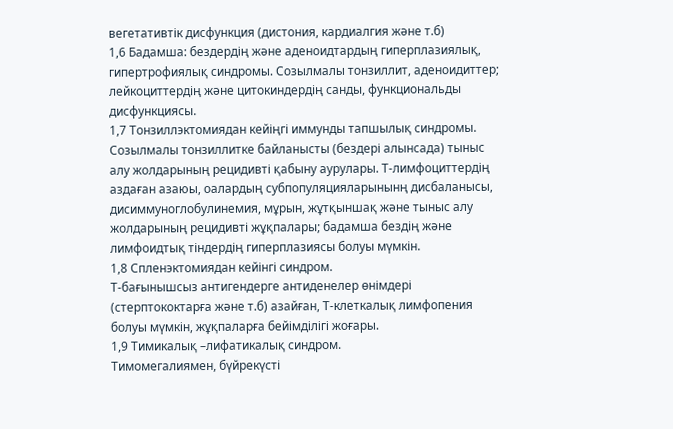вегетативтік дисфункция (дистония, кардиалгия және т.б)
1,6 Бадамша: бездердің және аденоидтардың гиперплазиялық, гипертрофиялық синдромы. Созылмалы тонзиллит, аденоидиттер; лейкоциттердің және цитокиндердің санды, функциональды дисфункциясы.
1,7 Тонзиллэктомиядан кейіңгі иммунды тапшылық синдромы.
Созылмалы тонзиллитке байланысты (бездері алынсада) тыныс алу жолдарының рецидивті қабыну аурулары. Т-лимфоциттердің аздаған азаюы, оалардың субпопуляцияларынынң дисбаланысы, дисиммуноглобулинемия, мұрын, жұтқыншақ және тыныс алу жолдарының рецидивті жұқпалары; бадамша бездің және лимфоидтық тіндердің гиперплазиясы болуы мүмкін.
1,8 Спленэктомиядан кейінгі синдром.
Т-бағынышсыз антигендерге антиденелер өнімдері (стерптококтарға және т.б) азайған, Т-клеткалық лимфопения болуы мүмкін, жұқпаларға бейімділігі жоғары.
1,9 Тимикалық –лифатикалық синдром.
Тимомегалиямен, бүйрекүсті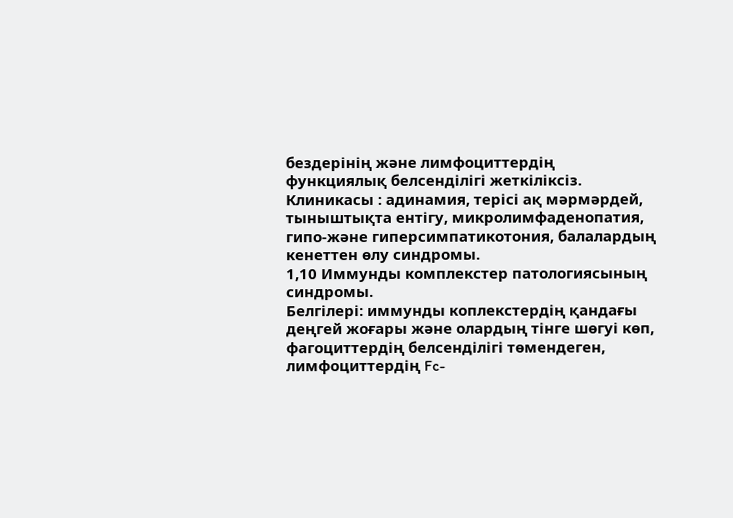бездерінің және лимфоциттердің функциялық белсенділігі жеткіліксіз.
Клиникасы : адинамия, терісі ақ мәрмәрдей, тыныштықта ентігу, микролимфаденопатия, гипо-және гиперсимпатикотония, балалардың кенеттен өлу синдромы.
1,10 Иммунды комплекстер патологиясының синдромы.
Белгілері: иммунды коплекстердің қандағы деңгей жоғары және олардың тінге шөгуі көп, фагоциттердің белсенділігі төмендеген, лимфоциттердің Fc-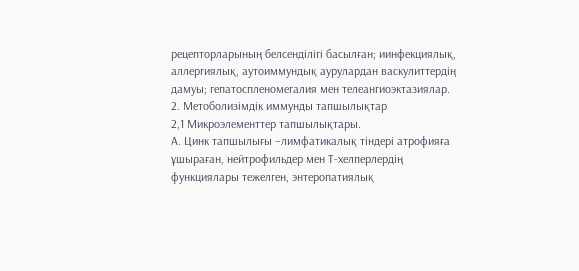рецепторларының белсенділігі басылған; иинфекциялық, аллергиялық, аутоиммундық аурулардан васкулиттердің дамуы; гепатоспленомегалия мен телеангиоэктазиялар.
2. Метоболизімдік иммунды тапшылықтар
2,1 Микроэлементтер тапшылықтары.
А. Цинк тапшылығы –лимфатикалық тіндері атрофияға ұшыраған, нейтрофильдер мен Т-хелперлердің функциялары тежелген, энтеропатиялық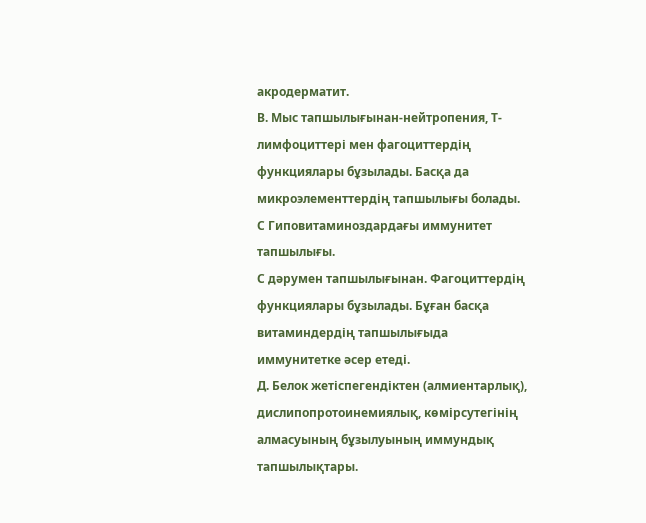акродерматит.
В. Мыс тапшылығынан-нейтропения, Т-лимфоциттері мен фагоциттердің функциялары бұзылады. Басқа да микроэлементтердің тапшылығы болады.
С Гиповитаминоздардағы иммунитет тапшылығы.
С дәрумен тапшылығынан. Фагоциттердің функциялары бұзылады. Бұған басқа витаминдердің тапшылығыда иммунитетке әсер етеді.
Д. Белок жетіспегендіктен (алмиентарлық), дислипопротоинемиялық, көмірсутегінің алмасуының бұзылуының иммундық тапшылықтары.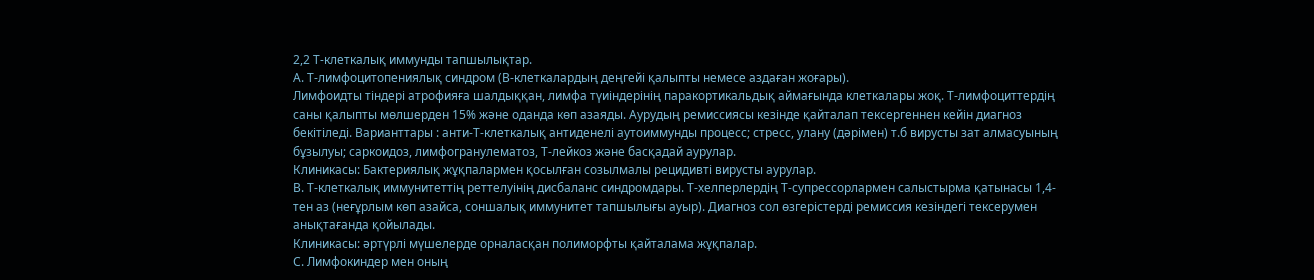2,2 Т-клеткалық иммунды тапшылықтар.
А. Т-лимфоцитопениялық синдром (В-клеткалардың деңгейі қалыпты немесе аздаған жоғары).
Лимфоидты тіндері атрофияға шалдыққан, лимфа түиіндерінің паракортикальдық аймағында клеткалары жоқ. Т-лимфоциттердің саны қалыпты мөлшерден 15% және оданда көп азаяды. Аурудың ремиссиясы кезінде қайталап тексергеннен кейін диагноз бекітіледі. Варианттары : анти-Т-клеткалық антиденелі аутоиммунды процесс; стресс, улану (дәрімен) т.б вирусты зат алмасуының бұзылуы; саркоидоз, лимфогранулематоз, Т-лейкоз және басқадай аурулар.
Клиникасы: Бактериялық жұқпалармен қосылған созылмалы рецидивті вирусты аурулар.
В. Т-клеткалық иммунитеттің реттелуінің дисбаланс синдромдары. Т-хелперлердің Т-супрессорлармен салыстырма қатынасы 1,4-тен аз (неғұрлым көп азайса, соншалық иммунитет тапшылығы ауыр). Диагноз сол өзгерістерді ремиссия кезіндегі тексерумен анықтағанда қойылады.
Клиникасы: әртүрлі мүшелерде орналасқан полиморфты қайталама жұқпалар.
С. Лимфокиндер мен оның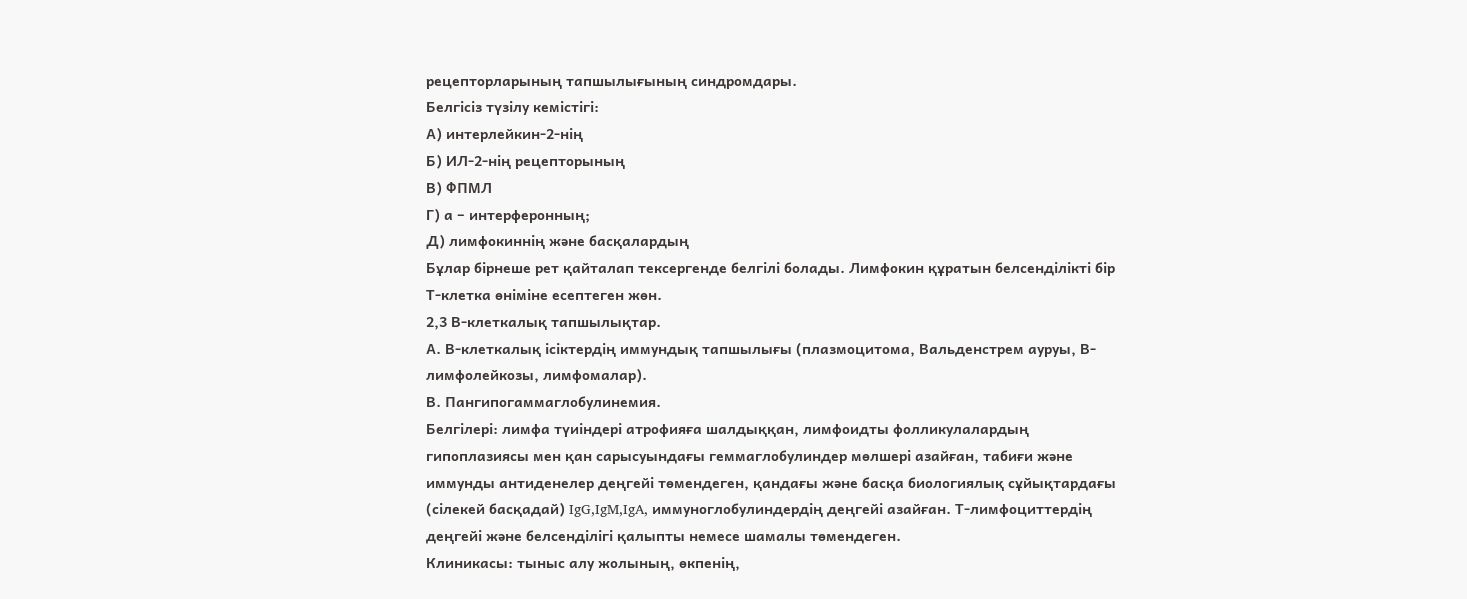рецепторларының тапшылығының синдромдары.
Белгісіз түзілу кемістігі:
А) интерлейкин-2-нің
Б) ИЛ-2-нің рецепторының
В) ФПМЛ
Г) а – интерферонның;
Д) лимфокиннің және басқалардың
Бұлар бірнеше рет қайталап тексергенде белгілі болады. Лимфокин құратын белсенділікті бір Т-клетка өніміне есептеген жөн.
2,3 В-клеткалық тапшылықтар.
А. В-клеткалық ісіктердің иммундық тапшылығы (плазмоцитома, Вальденстрем ауруы, В-лимфолейкозы, лимфомалар).
В. Пангипогаммаглобулинемия.
Белгілері: лимфа түиіндері атрофияға шалдыққан, лимфоидты фолликулалардың гипоплазиясы мен қан сарысуындағы геммаглобулиндер мөлшері азайған, табиғи және иммунды антиденелер деңгейі төмендеген, қандағы және басқа биологиялық сұйықтардағы (сілекей басқадай) IgG,IgM,IgA, иммуноглобулиндердің деңгейі азайған. Т-лимфоциттердің деңгейі және белсенділігі қалыпты немесе шамалы төмендеген.
Клиникасы: тыныс алу жолының, өкпенің,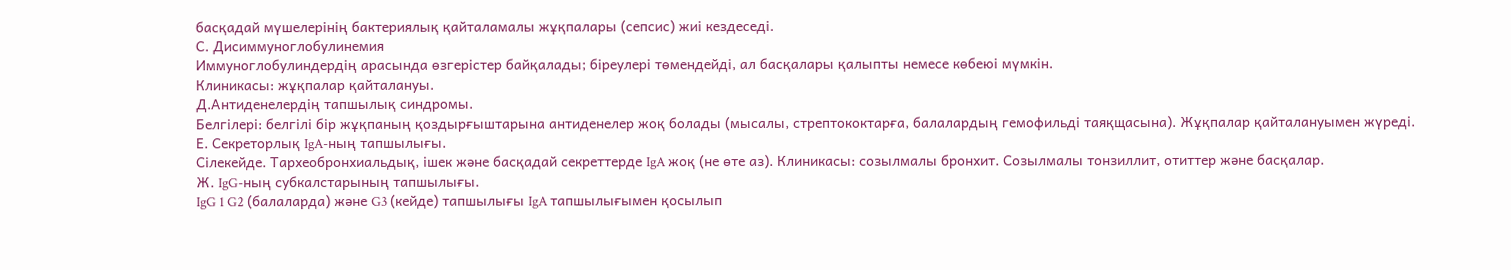басқадай мүшелерінің бактериялық қайталамалы жұқпалары (сепсис) жиі кездеседі.
С. Дисиммуноглобулинемия
Иммуноглобулиндердің арасында өзгерістер байқалады; біреулері төмендейді, ал басқалары қалыпты немесе көбеюі мүмкін.
Клиникасы: жұқпалар қайталануы.
Д.Антиденелердің тапшылық синдромы.
Белгілері: белгілі бір жұқпаның қоздырғыштарына антиденелер жоқ болады (мысалы, стрептококтарға, балалардың гемофильді таяқщасына). Жұқпалар қайталануымен жүреді.
Е. Секреторлық IgA-ның тапшылығы.
Сілекейде. Тархеобронхиальдық, ішек және басқадай секреттерде IgA жоқ (не өте аз). Клиникасы: созылмалы бронхит. Созылмалы тонзиллит, отиттер және басқалар.
Ж. IgG-ның субкалстарының тапшылығы.
IgG 1 G2 (балаларда) және G3 (кейде) тапшылығы IgA тапшылығымен қосылып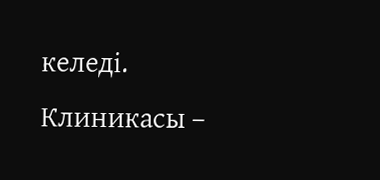келеді. Клиникасы –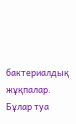бактериалдық жұқпалар. Бұлар туа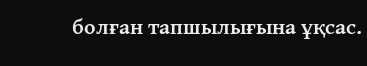болған тапшылығына ұқсас.